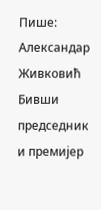Пише: Александар Живковић
Бивши председник и премијер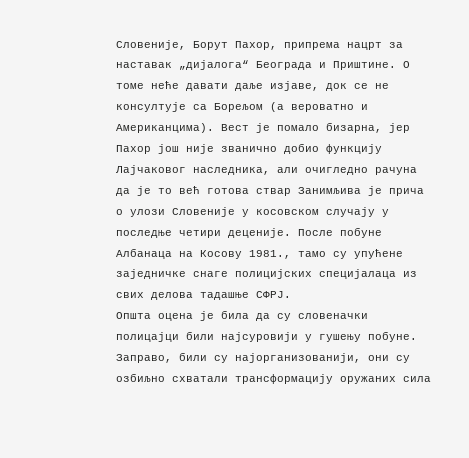Словеније, Борут Пахор, припрема нацрт за наставак „дијалога“ Београда и Приштине. О томе неће давати даље изјаве, док се не консултује са Борељом (а вероватно и Американцима). Вест је помало бизарна, јер Пахор још није званично добио функцију Лајчаковог наследника, али очигледно рачуна да је то већ готова ствар Занимљива је прича о улози Словеније у косовском случају у последње четири деценије. После побуне Албанаца на Косову 1981., тамо су упућене заједничке снаге полицијских специјалаца из свих делова тадашње СФРЈ.
Општа оцена је била да су словеначки полицајци били најсуровији у гушењу побуне. Заправо, били су најорганизованији, они су озбиљно схватали трансформацију оружаних сила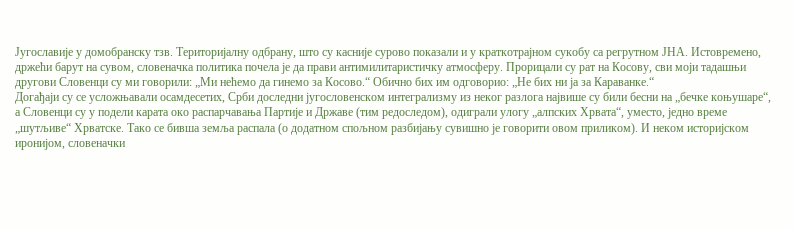Југославије у домобранску тзв. Територијалну одбрану, што су касније сурово показали и у краткотрајном сукобу са регрутном ЈНА. Истовремено, држећи барут на сувом, словеначка политика почела је да прави антимилитаристичку атмосферу. Прорицали су рат на Косову, сви моји тадашњи другови Словенци су ми говорили: „Ми нећемо да гинемо за Косово.“ Обично бих им одговорио: „Не бих ни ја за Караванке.“
Догађаји су се усложњавали осамдесетих, Срби доследни југословенском интегрализму из неког разлога највише су били бесни на „бечке коњушаре“, а Словенци су у подели карата око распарчавања Партије и Државе (тим редоследом), одиграли улогу „алпских Хрвата“, уместо, једно време „шутљиве“ Хрватске. Тако се бивша земља распала (о додатном спољном разбијању сувишно је говорити овом приликом). И неком историјском иронијом, словеначки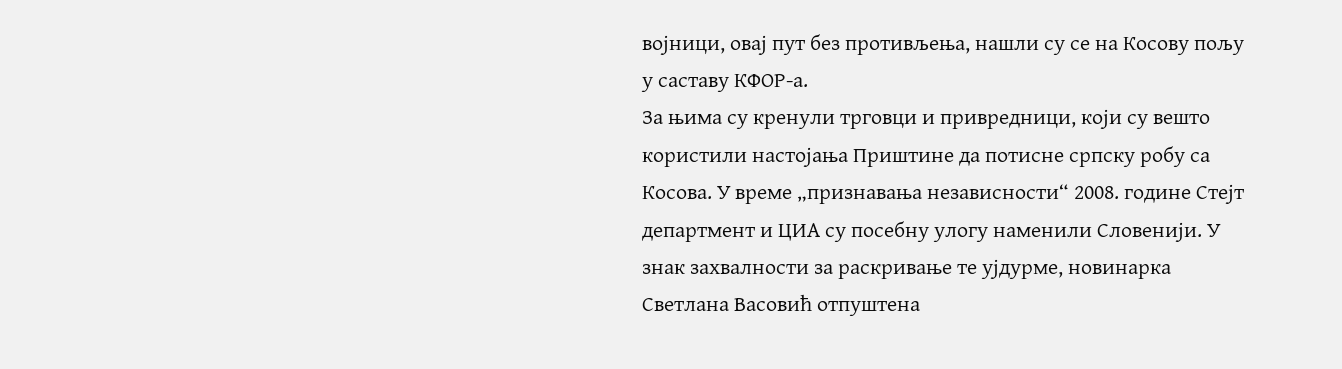војници, овај пут без противљења, нашли су се на Косову пољу у саставу КФОР-а.
За њима су кренули трговци и привредници, који су вешто користили настојања Приштине да потисне српску робу са Косова. У време „признавања независности“ 2008. године Стејт департмент и ЦИА су посебну улогу наменили Словенији. У знак захвалности за раскривање те ујдурме, новинарка Светлана Васовић отпуштена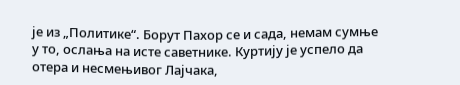је из „Политике“. Борут Пахор се и сада, немам сумње у то, ослања на исте саветнике. Куртију је успело да отера и несмењивог Лајчака,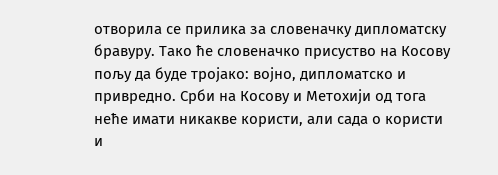отворила се прилика за словеначку дипломатску бравуру. Тако ће словеначко присуство на Косову пољу да буде тројако: војно, дипломатско и привредно. Срби на Косову и Метохији од тога неће имати никакве користи, али сада о користи и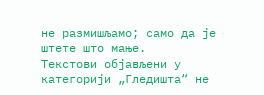не размишљамо; само да је штете што мање.
Текстови објављени у категорији „Гледишта“ не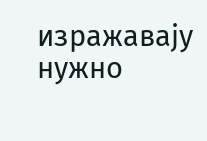изражавају нужно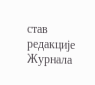став редакције Журнала